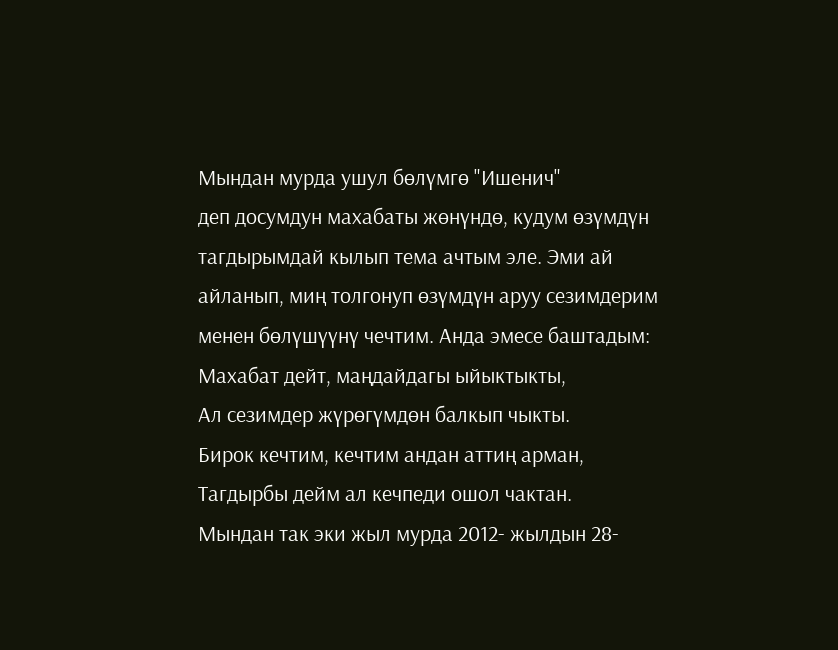Мындан мурда ушул бөлүмгө "Ишенич"
деп досумдун махабаты жөнүндө, кудум өзүмдүн тагдырымдай кылып тема ачтым эле. Эми ай айланып, миң толгонуп өзүмдүн аруу сезимдерим менен бөлүшүүнү чечтим. Анда эмесе баштадым:
Махабат дейт, маңдайдагы ыйыктыкты,
Ал сезимдер жүрөгүмдөн балкып чыкты.
Бирок кечтим, кечтим андан аттиң арман,
Тагдырбы дейм ал кечпеди ошол чактан.
Мындан так эки жыл мурда 2012- жылдын 28-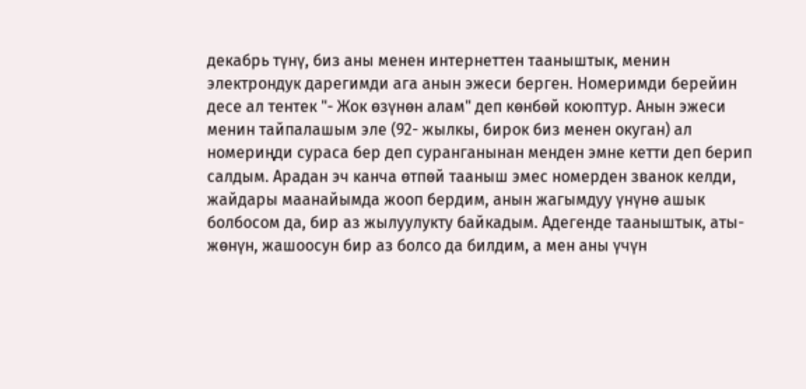декабрь түнү, биз аны менен интернеттен тааныштык, менин электрондук дарегимди ага анын эжеси берген. Номеримди берейин десе ал тентек "- Жок өзүнөн алам" деп көнбөй коюптур. Анын эжеси менин тайпалашым эле (92- жылкы, бирок биз менен окуган) ал номериңди сураса бер деп суранганынан менден эмне кетти деп берип салдым. Арадан эч канча өтпөй тааныш эмес номерден званок келди, жайдары маанайымда жооп бердим, анын жагымдуу үнүнө ашык болбосом да, бир аз жылуулукту байкадым. Адегенде тааныштык, аты- жөнүн, жашоосун бир аз болсо да билдим, а мен аны үчүн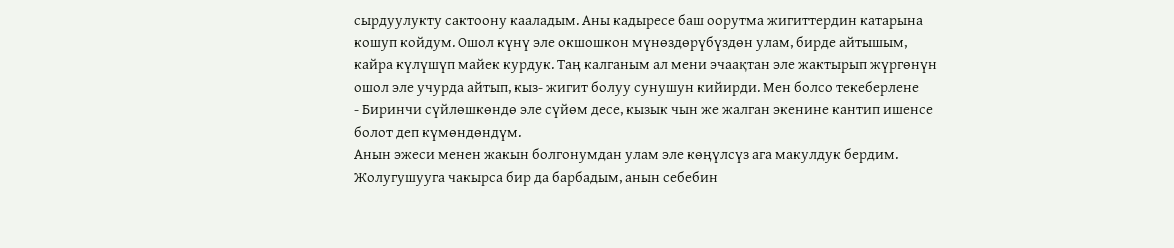сырдуулукту сактоону кааладым. Аны кадыресе баш оорутма жигиттердин катарына кошуп койдум. Ошол күнү эле окшошкон мүнөздөрүбүздөн улам, бирде айтышым, кайра күлүшүп майек курдук. Таң калганым ал мени эчаақтан эле жактырып жүргөнүн ошол эле учурда айтып, кыз- жигит болуу сунушун кийирди. Мен болсо текеберлене
- Биринчи сүйлөшкөндө эле сүйөм десе, кызык чын же жалган экенине кантип ишенсе болот деп күмөндөндүм.
Анын эжеси менен жакын болгонумдан улам эле көңүлсүз ага макулдук бердим. Жолугушууга чакырса бир да барбадым, анын себебин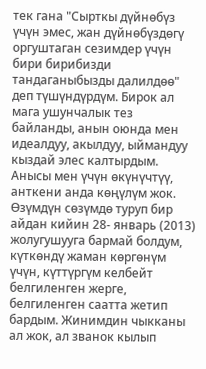тек гана "Сырткы дүйнөбүз үчүн эмес, жан дүйнөбүздөгү оргуштаган сезимдер үчүн бири бирибизди тандаганыбызды далилдөө" деп түшүндүрдүм. Бирок ал мага ушунчалык тез байланды, анын оюнда мен идеалдуу, акылдуу, ыймандуу кыздай элес калтырдым. Анысы мен үчүн өкүнүчтүү, анткени анда көңүлүм жок. Өзүмдүн сөзүмдө туруп бир айдан кийин 28- январь (2013) жолугушууга бармай болдум, күткөндү жаман көргөнүм үчүн, күттүргүм келбейт белгиленген жерге, белгиленген саатта жетип бардым. Жинимдин чыкканы ал жок, ал званок кылып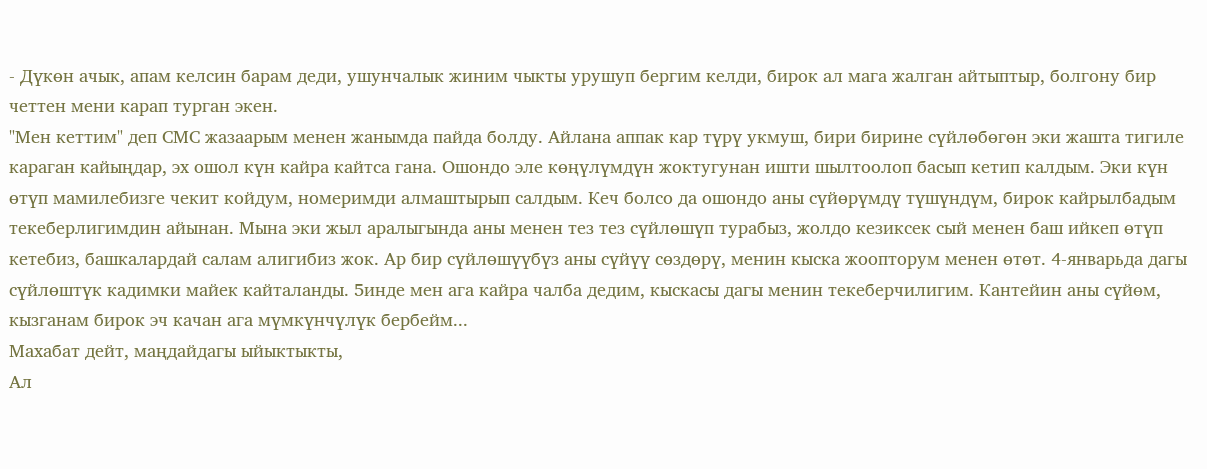- Дүкөн ачык, апам келсин барам деди, ушунчалык жиним чыкты урушуп бергим келди, бирок ал мага жалган айтыптыр, болгону бир четтен мени карап турган экен.
"Мен кеттим" деп СМС жазаарым менен жанымда пайда болду. Айлана аппак кар түрү укмуш, бири бирине сүйлөбөгөн эки жашта тигиле караган кайыңдар, эх ошол күн кайра кайтса гана. Ошондо эле көңүлүмдүн жоктугунан ишти шылтоолоп басып кетип калдым. Эки күн өтүп мамилебизге чекит койдум, номеримди алмаштырып салдым. Кеч болсо да ошондо аны сүйөрүмдү түшүндүм, бирок кайрылбадым текеберлигимдин айынан. Мына эки жыл аралыгында аны менен тез тез сүйлөшүп турабыз, жолдо кезиксек сый менен баш ийкеп өтүп кетебиз, башкалардай салам алигибиз жок. Ар бир сүйлөшүүбүз аны сүйүү сөздөрү, менин кыска жоопторум менен өтөт. 4-январьда дагы сүйлөштүк кадимки майек кайталанды. 5инде мен ага кайра чалба дедим, кыскасы дагы менин текеберчилигим. Кантейин аны сүйөм, кызганам бирок эч качан ага мүмкүнчүлүк бербейм...
Махабат дейт, маңдайдагы ыйыктыкты,
Ал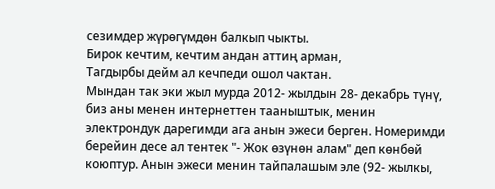сезимдер жүрөгүмдөн балкып чыкты.
Бирок кечтим, кечтим андан аттиң арман,
Тагдырбы дейм ал кечпеди ошол чактан.
Мындан так эки жыл мурда 2012- жылдын 28- декабрь түнү, биз аны менен интернеттен тааныштык, менин электрондук дарегимди ага анын эжеси берген. Номеримди берейин десе ал тентек "- Жок өзүнөн алам" деп көнбөй коюптур. Анын эжеси менин тайпалашым эле (92- жылкы,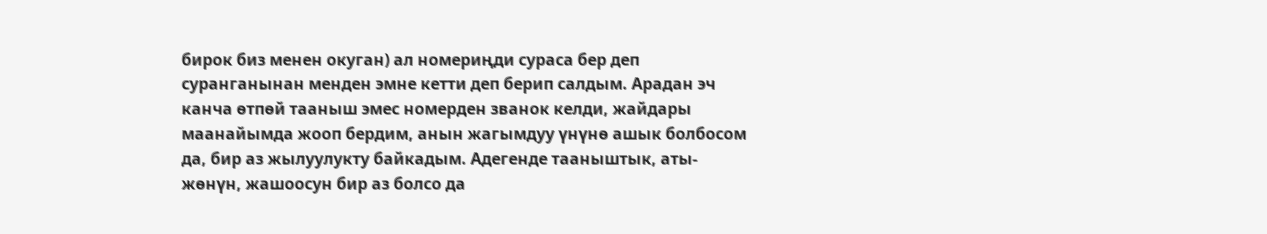бирок биз менен окуган) ал номериңди сураса бер деп суранганынан менден эмне кетти деп берип салдым. Арадан эч канча өтпөй тааныш эмес номерден званок келди, жайдары маанайымда жооп бердим, анын жагымдуу үнүнө ашык болбосом да, бир аз жылуулукту байкадым. Адегенде тааныштык, аты- жөнүн, жашоосун бир аз болсо да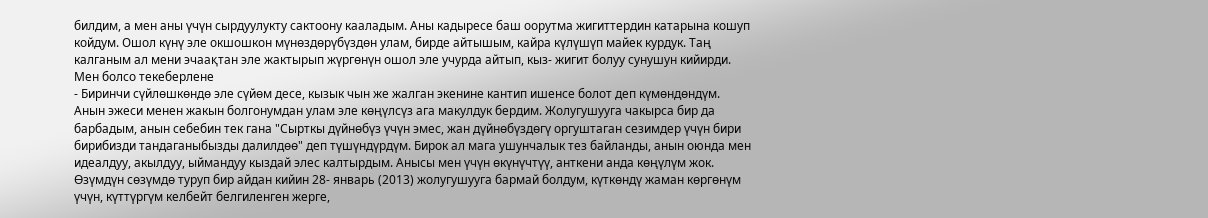билдим, а мен аны үчүн сырдуулукту сактоону кааладым. Аны кадыресе баш оорутма жигиттердин катарына кошуп койдум. Ошол күнү эле окшошкон мүнөздөрүбүздөн улам, бирде айтышым, кайра күлүшүп майек курдук. Таң калганым ал мени эчаақтан эле жактырып жүргөнүн ошол эле учурда айтып, кыз- жигит болуу сунушун кийирди. Мен болсо текеберлене
- Биринчи сүйлөшкөндө эле сүйөм десе, кызык чын же жалган экенине кантип ишенсе болот деп күмөндөндүм.
Анын эжеси менен жакын болгонумдан улам эле көңүлсүз ага макулдук бердим. Жолугушууга чакырса бир да барбадым, анын себебин тек гана "Сырткы дүйнөбүз үчүн эмес, жан дүйнөбүздөгү оргуштаган сезимдер үчүн бири бирибизди тандаганыбызды далилдөө" деп түшүндүрдүм. Бирок ал мага ушунчалык тез байланды, анын оюнда мен идеалдуу, акылдуу, ыймандуу кыздай элес калтырдым. Анысы мен үчүн өкүнүчтүү, анткени анда көңүлүм жок. Өзүмдүн сөзүмдө туруп бир айдан кийин 28- январь (2013) жолугушууга бармай болдум, күткөндү жаман көргөнүм үчүн, күттүргүм келбейт белгиленген жерге,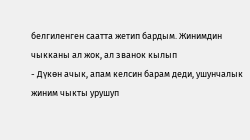белгиленген саатта жетип бардым. Жинимдин чыкканы ал жок, ал званок кылып
- Дүкөн ачык, апам келсин барам деди, ушунчалык жиним чыкты урушуп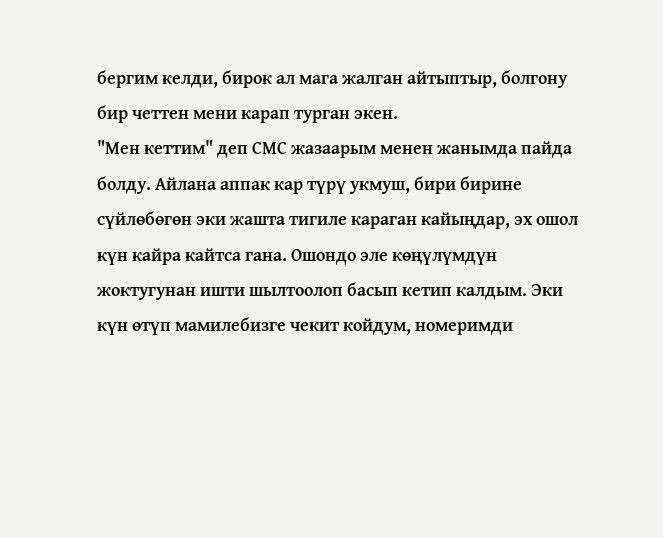бергим келди, бирок ал мага жалган айтыптыр, болгону бир четтен мени карап турган экен.
"Мен кеттим" деп СМС жазаарым менен жанымда пайда болду. Айлана аппак кар түрү укмуш, бири бирине сүйлөбөгөн эки жашта тигиле караган кайыңдар, эх ошол күн кайра кайтса гана. Ошондо эле көңүлүмдүн жоктугунан ишти шылтоолоп басып кетип калдым. Эки күн өтүп мамилебизге чекит койдум, номеримди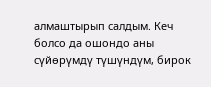алмаштырып салдым. Кеч болсо да ошондо аны сүйөрүмдү түшүндүм, бирок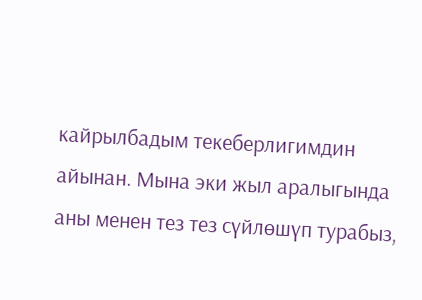кайрылбадым текеберлигимдин айынан. Мына эки жыл аралыгында аны менен тез тез сүйлөшүп турабыз,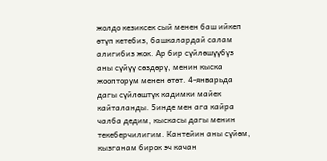жолдо кезиксек сый менен баш ийкеп өтүп кетебиз, башкалардай салам алигибиз жок. Ар бир сүйлөшүүбүз аны сүйүү сөздөрү, менин кыска жоопторум менен өтөт. 4-январьда дагы сүйлөштүк кадимки майек кайталанды. 5инде мен ага кайра чалба дедим, кыскасы дагы менин текеберчилигим. Кантейин аны сүйөм, кызганам бирок эч качан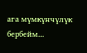ага мүмкүнчүлүк бербейм...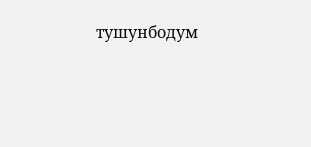тушунбодум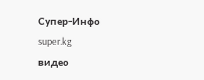Супер-Инфо
super.kg
видео